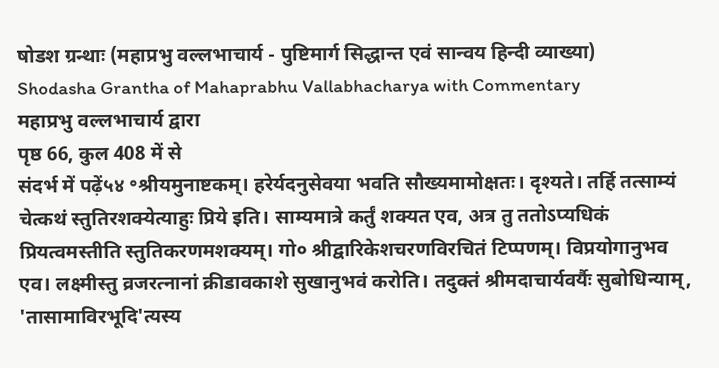षोडश ग्रन्थाः (महाप्रभु वल्लभाचार्य - पुष्टिमार्ग सिद्धान्त एवं सान्वय हिन्दी व्याख्या)
Shodasha Grantha of Mahaprabhu Vallabhacharya with Commentary
महाप्रभु वल्लभाचार्य द्वारा
पृष्ठ 66, कुल 408 में से
संदर्भ में पढ़ें५४ ॰श्रीयमुनाष्टकम्। हरेर्यदनुसेवया भवति सौख्यमामोक्षतः। दृश्यते। तर्हि तत्साम्यं चेत्कथं स्तुतिरशक्येत्याहुः प्रिये इति। साम्यमात्रे कर्तुं शक्यत एव, अत्र तु ततोऽप्यधिकं प्रियत्वमस्तीति स्तुतिकरणमशक्यम्। गो० श्रीद्वारिकेशचरणविरचितं टिप्पणम्। विप्रयोगानुभव एव। लक्ष्मीस्तु व्रजरत्नानां क्रीडावकाशे सुखानुभवं करोति। तदुक्तं श्रीमदाचार्यवर्यैः सुबोधिन्याम्, 'तासामाविरभूदि'त्यस्य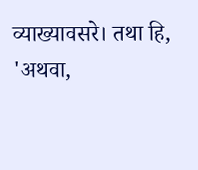व्याख्यावसरे। तथा हि, 'अथवा,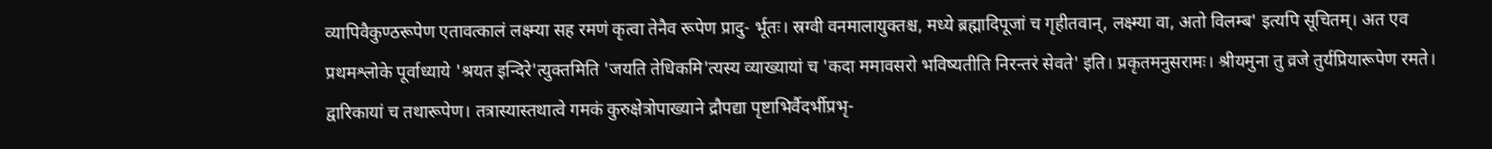व्यापिवैकुण्ठरूपेण एतावत्कालं लक्ष्म्या सह रमणं कृत्वा तेनैव रूपेण प्रादु- र्भूतः। स्रग्वी वनमालायुक्तश्च, मध्ये ब्रह्मादिपूजां च गृहीतवान्, लक्ष्म्या वा, अतो विलम्ब' इत्यपि सूचितम्। अत एव प्रथमश्लोके पूर्वाध्याये 'श्रयत इन्दिरे'त्युक्तमिति 'जयति तेधिकमि'त्यस्य व्याख्यायां च 'कदा ममावसरो भविष्यतीति निरन्तरं सेवते' इति। प्रकृतमनुसरामः। श्रीयमुना तु व्रजे तुर्यप्रियारूपेण रमते। द्वारिकायां च तथारूपेण। तत्रास्यास्तथात्वे गमकं कुरुक्षेत्रोपाख्याने द्रौपद्या पृष्टाभिर्वैदर्भीप्रभृ-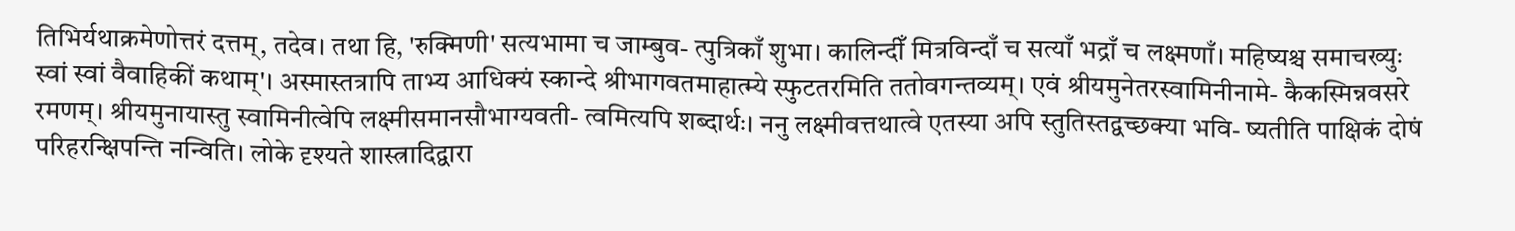तिभिर्यथाक्रमेणोत्तरं दत्तम्, तदेव। तथा हि, 'रुक्मिणी' सत्यभामा च जाम्बुव- त्पुत्रिकाँ शुभा। कालिन्दीँ मित्रविन्दाँ च सत्याँ भद्राँ च लक्ष्मणाँ। महिष्यश्च समाचख्युः स्वां स्वां वैवाहिकीं कथाम्'। अस्मास्तत्रापि ताभ्य आधिक्यं स्कान्दे श्रीभागवतमाहात्म्ये स्फुटतरमिति ततोवगन्तव्यम्। एवं श्रीयमुनेतरस्वामिनीनामे- कैकस्मिन्नवसरे रमणम्। श्रीयमुनायास्तु स्वामिनीत्वेपि लक्ष्मीसमानसौभाग्यवती- त्वमित्यपि शब्दार्थः। ननु लक्ष्मीवत्तथात्वे एतस्या अपि स्तुतिस्तद्वच्छक्या भवि- ष्यतीति पाक्षिकं दोषं परिहरन्क्षिपन्ति नन्विति। लोके दृश्यते शास्त्रादिद्वारा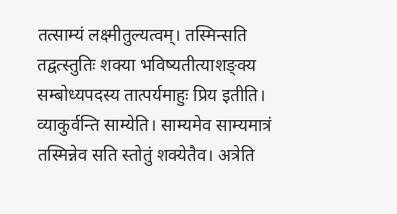तत्साम्यं लक्ष्मीतुल्यत्वम्। तस्मिन्सति तद्वत्स्तुतिः शक्या भविष्यतीत्याशङ्क्य सम्बोध्यपदस्य तात्पर्यमाहुः प्रिय इतीति। व्याकुर्वन्ति साम्येति। साम्यमेव साम्यमात्रं तस्मिन्नेव सति स्तोतुं शक्येतैव। अत्रेति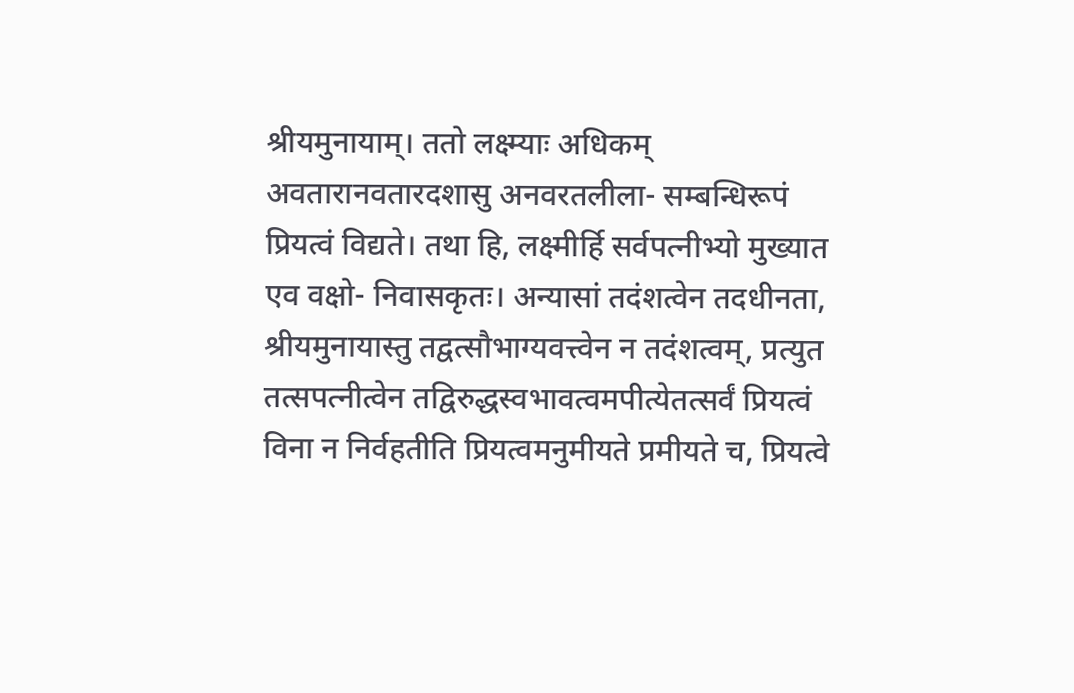श्रीयमुनायाम्। ततो लक्ष्म्याः अधिकम् अवतारानवतारदशासु अनवरतलीला- सम्बन्धिरूपं प्रियत्वं विद्यते। तथा हि, लक्ष्मीर्हि सर्वपत्नीभ्यो मुख्यात एव वक्षो- निवासकृतः। अन्यासां तदंशत्वेन तदधीनता, श्रीयमुनायास्तु तद्वत्सौभाग्यवत्त्वेन न तदंशत्वम्, प्रत्युत तत्सपत्नीत्वेन तद्विरुद्धस्वभावत्वमपीत्येतत्सर्वं प्रियत्वं विना न निर्वहतीति प्रियत्वमनुमीयते प्रमीयते च, प्रियत्वे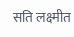सति लक्ष्मीत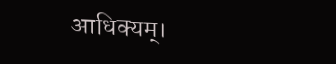आधिक्यम्।